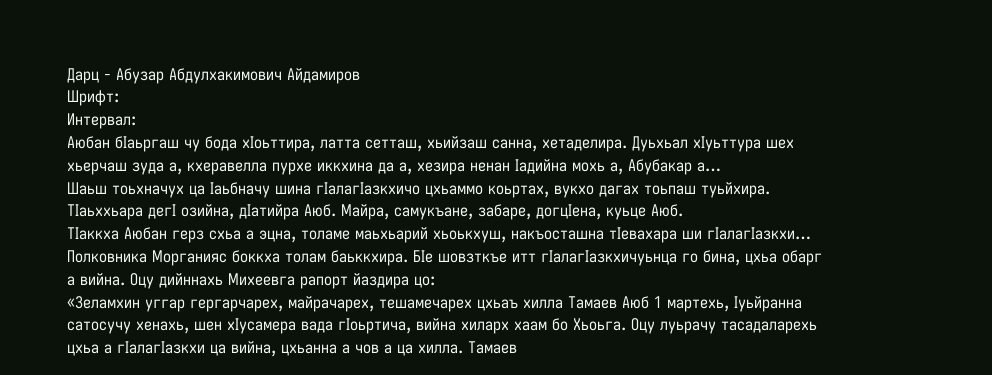Дарц - Абузар Абдулхакимович Айдамиров
Шрифт:
Интервал:
Аюбан бIаьргаш чу бода хIоьттира, латта сетташ, хьийзаш санна, хетаделира. Дуьхьал хIуьттура шех хьерчаш зуда а, кхеравелла пурхе иккхина да а, хезира ненан Iадийна мохь а, Абубакар а…
Шаьш тоьхначух ца Iаьбначу шина гIалагIазкхичо цхьаммо коьртах, вукхо дагах тоьпаш туьйхира.
ТIаьххьара дегI озийна, дIатийра Аюб. Майра, самукъане, забаре, догцIена, куьце Аюб.
ТIаккха Аюбан герз схьа а эцна, толаме маьхьарий хьоькхуш, накъосташна тIевахара ши гIалагIазкхи…
Полковника Морганияс боккха толам баьккхира. БIe шовзткъе итт гIалагIазкхичуьнца гo бина, цхьа обарг а вийна. Оцу дийннахь Михеевга рапорт йаздира цо:
«Зеламхин уггар гергарчарех, майрачарех, тешамечарех цхьаъ хилла Тамаев Аюб 1 мартехь, Iуьйранна сатосучу хенахь, шен хIусамера вада гIоьртича, вийна хиларх хаам бо Хьоьга. Оцу луьрачу тасадаларехь цхьа а гIалагIазкхи ца вийна, цхьанна а чов а ца хилла. Тамаев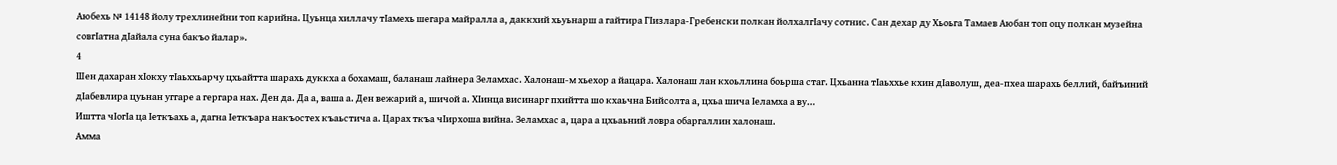Аюбехь № 14148 йолу трехлинейни топ карийна. Цуьнца хиллачу тIамехь шегара майралла а, даккхий хьуьнарш а гайтира ГIизлара-Гребенски полкан йолхалгIачу сотнис. Сан дехар ду Хьоьга Тамаев Аюбан топ оцу полкан музейна совгIатна дIайала суна бакъо йалар».
4
Шен дахаран хIокху тIаьххьарчу цхьайтта шарахь дуккха а бохамаш, баланаш лайнера Зеламхас. Халонаш-м хьехор а йацара. Халонаш лан кхоьллина боьрша стаг. Цхьанна тIаьххье кхин дIаволуш, деа-пхеа шарахь беллий, байъиний дIабевлира цуьнан уггаре а гергара нах. Ден да. Да а, ваша а. Ден вежарий а, шичой а. ХIинца висинарг пхийтта шо кхаьчна Бийсолта а, цхьа шича Iеламха а ву…
Иштта чIогIа ца Iеткъахь а, дагна Iеткъара накъостех къаьстича а. Царах ткъа чIирхоша вийна. Зеламхас а, цара а цхьаьний ловра обаргаллин халонаш.
Амма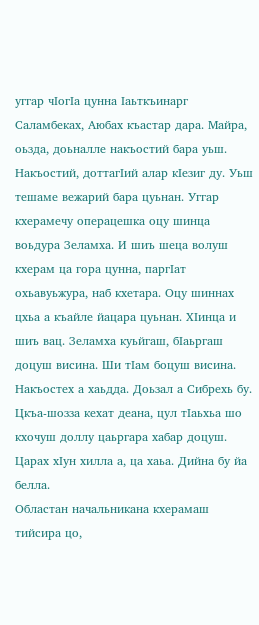уггар чIогIа цунна Iаьткъинарг Саламбеках, Аюбах къастар дара. Майра, оьзда, доьналле накъостий бара уьш. Накъостий, доттагIий алар кIезиг ду. Уьш тешаме вежарий бара цуьнан. Уггар кхерамечу операцешка оцу шинца воьдура Зеламха. И шиъ шеца волуш кхерам ца гора цунна, паргIат охьавуьжура, наб кхетара. Оцу шиннах цхьа а къайле йацара цуьнан. ХIинца и шиъ вац. Зеламха куьйгаш, бIаьргаш доцуш висина. Ши тIам боцуш висина.
Накъостех а хаьдда. Доьзал а Сибрехь бу. Цкъа-шозза кехат деана, цул тIаьхьа шо кхочуш доллу цаьргара хабар доцуш. Царах хIун хилла а, ца хаьа. Дийна бу йа белла.
Областан начальникана кхерамаш тийсира цо,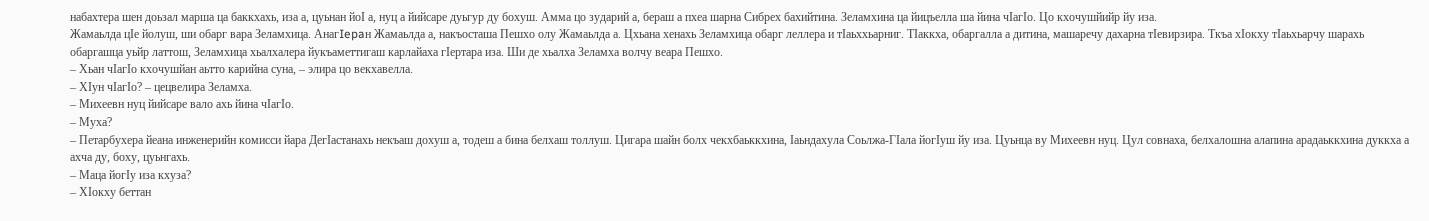набахтера шен доьзал марша ца баккхахь, иза а, цуьнан йоI а, нуц а йийсаре дуьгур ду бохуш. Амма цо зударий а, бераш а пхеа шарна Сибрех бахийтина. Зеламхина ца йицъелла ша йина чIагIо. Цо кхочушйийр йу иза.
Жамаьлда цIе йолуш, ши обарг вара Зеламхица. АнагIepaн Жамаьлда а, накъосташа Пешхо олу Жамаьлда а. Цхьана хенахь Зеламхица обарг леллера и тIаьххьарниг. ТIаккха, обаргалла а дитина, машаречу дахарна тIевирзира. Ткъа xIокxy тIаьхьарчу шарахь обаргашца уьйр латтош, Зеламхица хьалхалера йукъаметтигаш карлайаха гIертара иза. Ши де хьалха Зеламха волчу веара Пешхо.
– Хьан чIагIо кхочушйан аьтто карийна суна, – элира цо векхавелла.
– ХIун чIагIо? – цецвелира Зеламха.
– Михеевн нуц йийсаре вало ахь йина чIагIо.
– Муха?
– Петарбухера йеана инженерийн комисси йара ДегIастанахь некъаш дохуш а, тодеш а бина белхаш толлуш. Цигара шайн болх чекхбаьккхина, Iаьндахула Соьлжа-ГIала йoгIyш йу иза. Цуьнца ву Михеевн нуц. Цул совнаха, белхалошна алапина арадаьккхина дуккха а ахча ду, боху, цуьнгахь.
– Маца йогIу иза кхуза?
– ХIокху беттан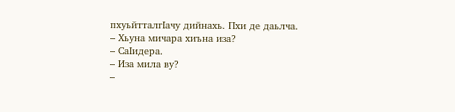пхуьйтталгIачу дийнахь. Пхи де даьлча.
– Хьуна мичара хиъна иза?
– СаIидера.
– Иза мила ву?
–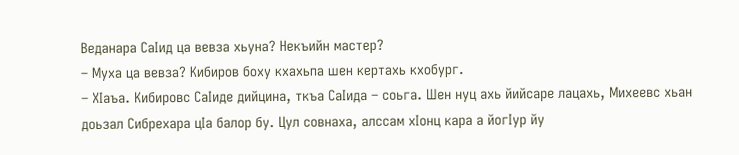Веданара СаIид ца вевза хьуна? Некъийн мастер?
– Муха ца вевза? Кибиров боху кхахьпа шен кертахь кхобург.
– ХIаъа. Кибировс СаIиде дийцина, ткъа СаIида – соьга. Шен нуц ахь йийсаре лацахь, Михеевс хьан доьзал Сибрехара цIа балор бу. Цул совнаха, алссам хIонц кара а йогIур йу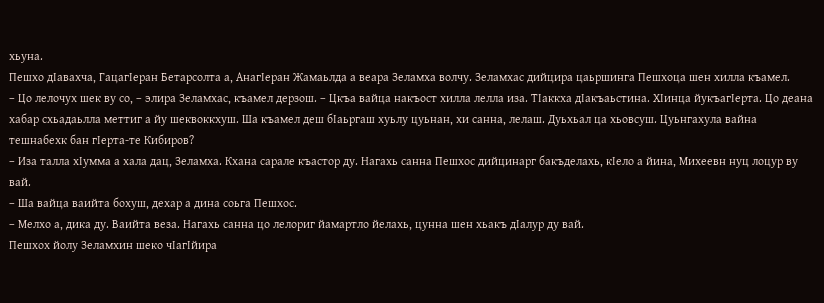хьуна.
Пешхо дIавахча, ГацагIеран Бетарсолта а, АнагIеран Жамаьлда а веара Зеламха волчу. Зеламхас дийцира цаьршинга Пешхоца шен хилла къамел.
– Цо лелочух шек ву со, – элира Зеламхас, къамел дерзош. – Цкъа вайца накъост хилла лелла иза. ТIаккха дIакъаьстина. ХIинца йукъагIерта. Цо деана хабар схьадаьлла меттиг а йу шеквоккхуш. Ша къамел деш бIаьргаш хуьлу цуьнан, хи санна, лелаш. Дуьхьал ца хьовсуш. Цуьнгахула вайна тешнабехк бан гIерта-те Кибиров?
– Иза талла хIумма а хала дац, Зеламха. Кхана сарале къастор ду. Нагахь санна Пешхос дийцинарг бакъделахь, кIело а йина, Михеевн нуц лоцур ву вай.
– Ша вайца ваийта бохуш, дехар а дина соьга Пешхос.
– Мелхо а, дика ду. Ваийта веза. Нагахь санна цо лелориг йамартло йелахь, цунна шен хьакъ дIалур ду вай.
Пешхох йолу Зеламхин шеко чIагIйира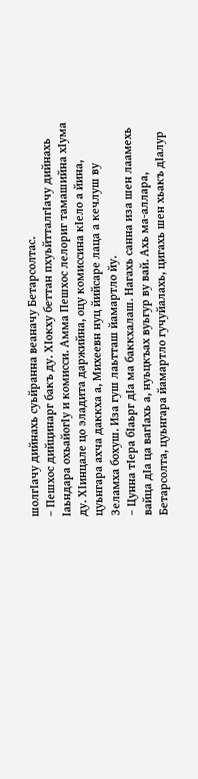шолгIачу дийнахь суьйранна веаначу Бетарсолтас.
– Пешхос дийцинарг бакъ ду. ХIокху беттан пхуьйтталгIачу дийнахь Iаьндара охьайогIу и комисси. Амма Пешхос лелориг тамашийна хIума ду. ХIинцале цо эладита даржийна, оцу комиссина кIело а йина, цуьнгара ахча даккха а, Михеевн нуц йийсаре лаца а кечлуш ву Зеламха бохуш. Иза гуш лаьтташ йамартло йу.
– Цунна тIера бIаьрг дIа ма баккхалаш. Нагахь санна иза шен лаамехь вайца дIа ца вагIахь а, нуьцкъах вуьгур ву вай. Ахь ма-аллара, Бетарсолта, цуьнгара йамартло гучуйалахь, цигахь шен хьакъ дIалур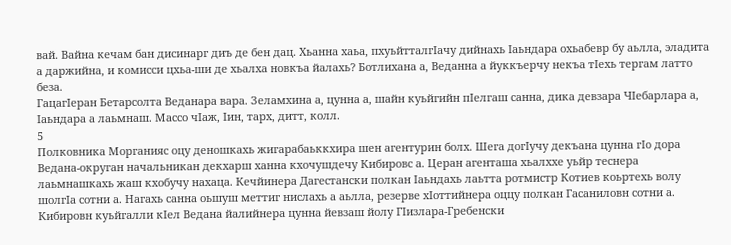вай. Вайна кечам бан дисинарг диъ де бен дац. Хьанна хаьа, пхуьйтталгIачу дийнахь Iаьндара охьабевр бу аьлла, эладита а даржийна, и комисси цхьа-ши де хьалха новкъа йалахь? Ботлихана а, Веданна а йуккъерчу некъа тIехь тергам латто беза.
ГацагIеран Бетарсолта Веданара вара. Зеламхина а, цунна а, шайн куьйгийн пIелгаш санна, дика девзара ЧIебарлара а, Iаьндара а лаьмнаш. Массо чIаж, Iин, тарх, дитт, колл.
5
Полковника Морганияс оцу деношкахь жигарабаьккхира шен агентурин болх. Шега догIучу декъана цунна гIo дора Ведана-округан начальникан декхарш ханна кхочушдечу Кибировс а. Церан агенташа хьалххе уьйр теснера лаьмнашкахь жаш кхобучу нахаца. Кечйинера Дагестански полкан Iаьндахь лаьтта ротмистр Котиев коьртехь волу шолгIа сотни а. Нагахь санна оьшуш меттиг нислахь а аьлла, резерве хIоттийнера оццу полкан Гасаниловн сотни а. Кибировн куьйгалли кIел Ведана йалийнера цунна йевзаш йолу ГIизлара-Гребенски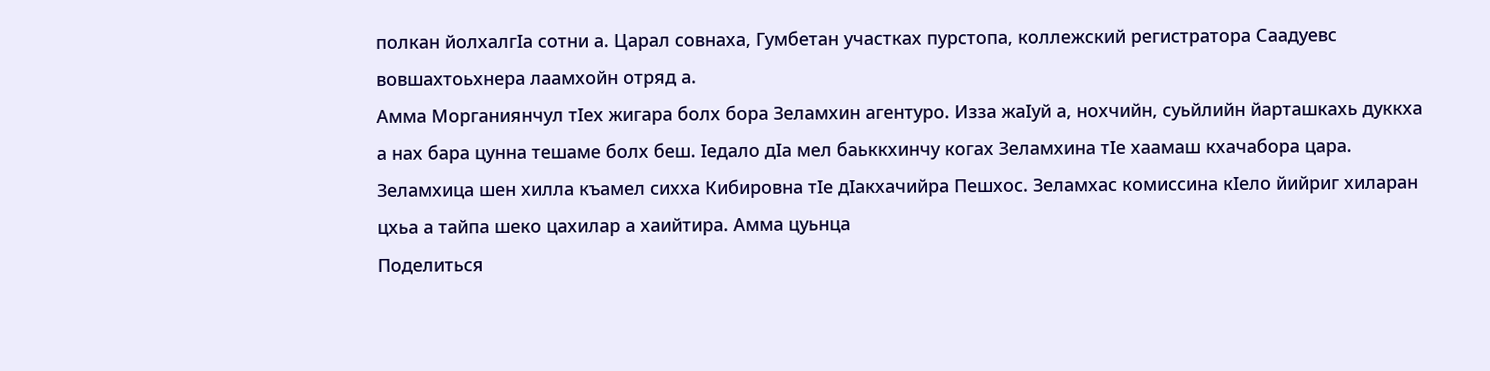полкан йолхалгIа сотни а. Царал совнаха, Гумбетан участках пурстопа, коллежский регистратора Саадуевс вовшахтоьхнера лаамхойн отряд а.
Амма Морганиянчул тIех жигара болх бора Зеламхин агентуро. Изза жаIуй а, нохчийн, суьйлийн йарташкахь дуккха а нах бара цунна тешаме болх беш. Iедало дIа мел баьккхинчу когах Зеламхина тIе хаамаш кхачабора цара.
Зеламхица шен хилла къамел сихха Кибировна тIе дIакхачийра Пешхос. Зеламхас комиссина кIело йийриг хиларан цхьа а тайпа шеко цахилар а хаийтира. Амма цуьнца
Поделиться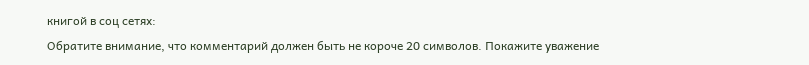книгой в соц сетях:
Обратите внимание, что комментарий должен быть не короче 20 символов. Покажите уважение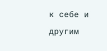к себе и другим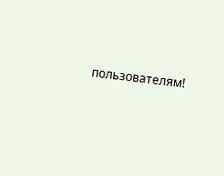пользователям!